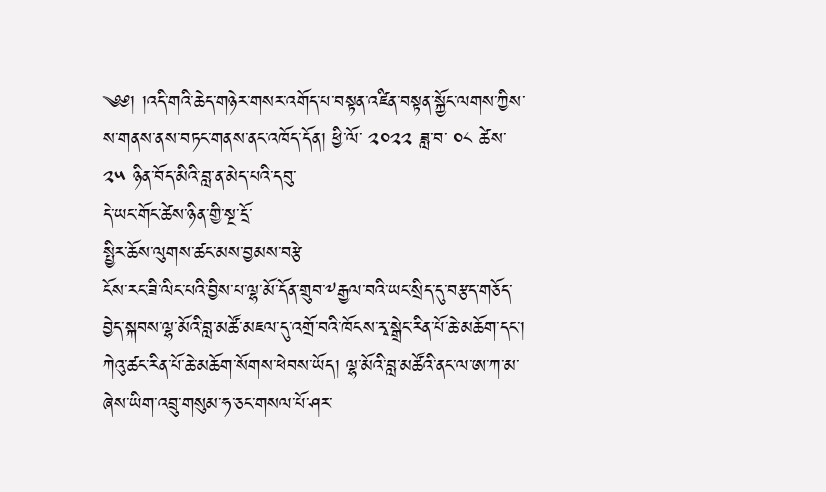༄༅། །འདི་གའི་ཆེད་གཉེར་གསར་འགོད་པ་བསྟན་འཛིན་བསྟན་སྐྱོང་ལགས་ཀྱིས་ས་གནས་ནས་བཏང་གནས་ནང་འཁོད་དོན། ཕྱི་ལོ་ ༢༠༢༢ ཟླ་བ་ ༠༨ ཚེས་ ༢༥ ཉིན་བོད་མིའི་བླ་ན་མེད་པའི་དབུ་
དེ་ཡང་གོང་ཚེས་ཉིན་གྱི་སྔ་དྲོ་
སྤྱིར་ཆོས་ལུགས་ཚང་མས་བྱམས་བརྩེ
ངོས་རང་ཟི་ལིང་པའི་བྱིས་པ་ལྷ་མོ་དོན་གྲུབ་༸རྒྱལ་བའི་ཡང་སྲིད་དུ་བརྩད་གཅོད་བྱེད་སྐབས་ལྷ་མོའི་བླ་མཚོ་མཇལ་དུ་འགྲོ་བའི་ཁོངས་རྭ་སྒྲེང་རིན་པོ་ཆེ་མཆོག་དང་། ཀེའུ་ཚང་རིན་པོ་ཆེ་མཆོག་སོགས་ཕེབས་ཡོད། ལྷ་མོའི་བླ་མཚོའི་ནང་ལ་ཨ་ཀ་མ་ཞེས་ཡིག་འབྲུ་གསུམ་ཧ་ཅང་གསལ་པོ་ཤར་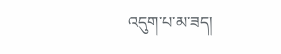འདུག་པ་མ་ཟད།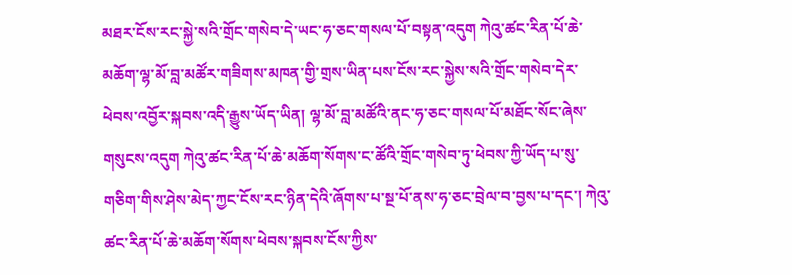མཐར་ངོས་རང་སྐྱེ་སའི་གྲོང་གསེབ་དེ་ཡང་ཧ་ཅང་གསལ་པོ་བསྟན་འདུག ཀེའུ་ཚང་རིན་པོ་ཆེ་མཆོག་ལྷ་མོ་བླ་མཚོར་གཟིགས་མཁན་གྱི་གྲས་ཡིན་པས་ངོས་རང་སྐྱེས་སའི་གྲོང་གསེབ་དེར་ཕེབས་འབྱོར་སྐབས་འདི་རྒྱུས་ཡོད་ཡིན། ལྷ་མོ་བླ་མཚོའི་ནང་ཧ་ཅང་གསལ་པོ་མཐོང་སོང་ཞེས་གསུངས་འདུག ཀེའུ་ཚང་རིན་པོ་ཆེ་མཆོག་སོགས་ང་ཚོའི་གྲོང་གསེབ་ཏུ་ཕེབས་ཀྱི་ཡོད་པ་སུ་གཅིག་གིས་ཤེས་མེད་ཀྱང་ངོས་རང་ཉིན་དེའི་ཞོགས་པ་སྔ་པོ་ནས་ཧ་ཅང་བྲེལ་བ་བྱས་པ་དང་། ཀེའུ་ཚང་རིན་པོ་ཆེ་མཆོག་སོགས་ཕེབས་སྐབས་ངོས་ཀྱིས་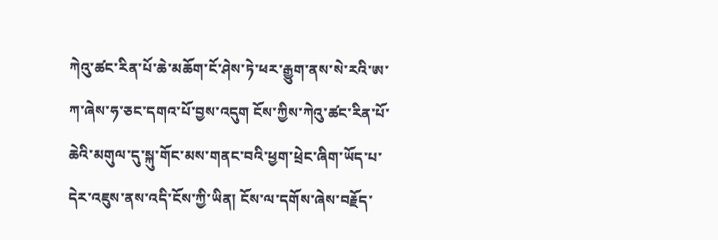ཀེའུ་ཚང་རིན་པོ་ཆེ་མཆོག་ངོ་ཤེས་ཏེ་ཕར་རྒྱུག་ནས་སེ་རའི་ཨ་ཀ་ཞེས་ཧ་ཅང་དགའ་པོ་བྱས་འདུག ངོས་ཀྱིས་ཀེའུ་ཚང་རིན་པོ་ཆེའི་མགུལ་དུ་སྐུ་གོང་མས་གནང་བའི་ཕྱག་ཕྲེང་ཞིག་ཡོད་པ་དེར་འཇུས་ནས་འདི་ངོས་ཀྱི་ཡིན། ངོས་ལ་དགོས་ཞེས་བརྗོད་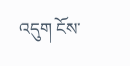འདུག ངོས་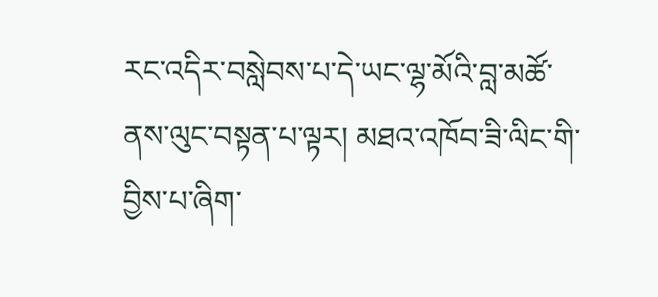རང་འདིར་བསླེབས་པ་དེ་ཡང་ལྷ་མོའི་བླ་མཚོ་ནས་ལུང་བསྟན་པ་ལྟར། མཐའ་འཁོབ་ཟི་ལིང་གི་བྱིས་པ་ཞིག་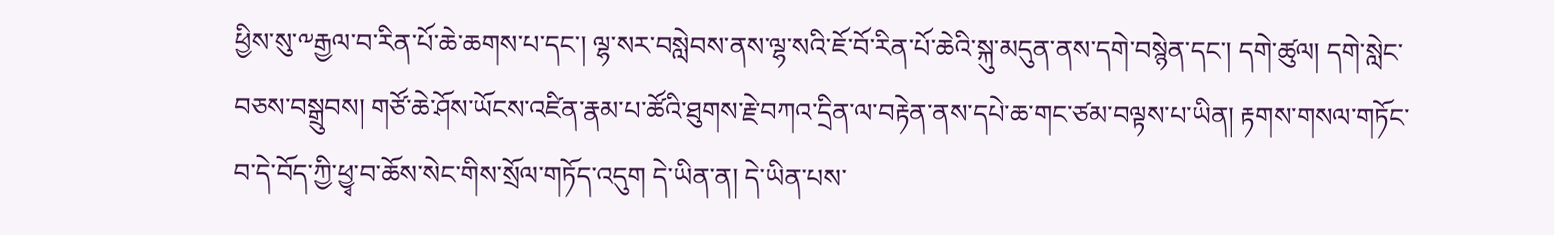ཕྱིས་སུ་༸རྒྱལ་བ་རིན་པོ་ཆེ་ཆགས་པ་དང་། ལྷ་སར་བསླེབས་ནས་ལྷ་སའི་ཇོ་བོ་རིན་པོ་ཆེའི་སྐུ་མདུན་ནས་དགེ་བསྙེན་དང་། དགེ་ཚུལ། དགེ་སླེང་བཅས་བསྒྲུབས། གཙོ་ཆེ་ཤོས་ཡོངས་འཛིན་རྣམ་པ་ཚོའི་ཐུགས་རྗེ་བཀའ་དྲིན་ལ་བརྟེན་ནས་དཔེ་ཆ་གང་ཙམ་བལྟས་པ་ཡིན། རྟགས་གསལ་གཏོང་བ་དེ་བོད་ཀྱི་ཕྱྭ་བ་ཆོས་སེང་གིས་སྲོལ་གཏོད་འདུག དེ་ཡིན་ན། དེ་ཡིན་པས་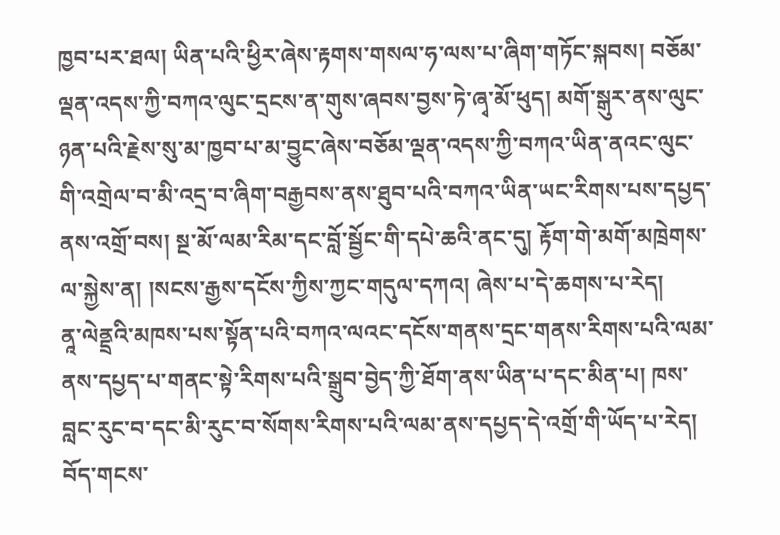ཁྱབ་པར་ཐལ། ཡིན་པའི་ཕྱིར་ཞེས་རྟགས་གསལ་ཧ་ལས་པ་ཞིག་གཏོང་སྐབས། བཅོམ་ལྡན་འདས་ཀྱི་བཀའ་ལུང་དྲངས་ན་གུས་ཞབས་བྱས་ཏེ་ཞྭ་མོ་ཕུད། མགོ་སྒུར་ནས་ལུང་ཉན་པའི་རྗེས་སུ་མ་ཁྱབ་པ་མ་བྱུང་ཞེས་བཅོམ་ལྡན་འདས་ཀྱི་བཀའ་ཡིན་ནའང་ལུང་གི་འགྲེལ་བ་མི་འདྲ་བ་ཞིག་བརྒྱབས་ནས་ཐུབ་པའི་བཀའ་ཡིན་ཡང་རིགས་པས་དཔྱད་ནས་འགྲོ་བས། སྔ་མོ་ལམ་རིམ་དང་བློ་སྦྱོང་གི་དཔེ་ཆའི་ནང་དུ། རྟོག་གེ་མགོ་མཁྲེགས་ལ་སྐྱེས་ན། །སངས་རྒྱས་དངོས་ཀྱིས་ཀྱང་གདུལ་དཀའ། ཞེས་པ་དེ་ཆགས་པ་རེད།
ནཱ་ལེནྡྲའི་མཁས་པས་སྟོན་པའི་བཀའ་ལའང་དངོས་གནས་དྲང་གནས་རིགས་པའི་ལམ་ནས་དཔྱད་པ་གནང་སྟེ་རིགས་པའི་སྒྲུབ་བྱེད་ཀྱི་ཐོག་ནས་ཡིན་པ་དང་མིན་པ། ཁས་བླང་རུང་བ་དང་མི་རུང་བ་སོགས་རིགས་པའི་ལམ་ནས་དཔྱད་དེ་འགྲོ་གི་ཡོད་པ་རེད། བོད་གངས་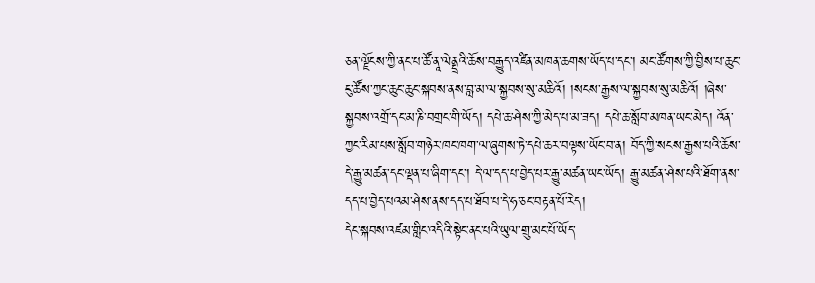ཅན་ལྗོངས་ཀྱི་ནང་པ་ཚོ་ནཱ་ལེནྡྲའི་ཆོས་བརྒྱུད་འཛིན་མཁན་ཆགས་ཡོད་པ་དང་། མང་ཚོགས་ཀྱི་བྱིས་པ་ཆུང་ངུ་ཚོས་ཀྱང་ཆུང་ཆུང་སྐབས་ནས་བླ་མ་ལ་སྐྱབས་སུ་མཆིའོ། །སངས་རྒྱས་ལ་སྐྱབས་སུ་མཆིའོ། །ཞེས་སྐྱབས་འགྲོ་དང་མ་ཎི་བགྲང་གི་ཡོད། དཔེ་ཆ་ཤེས་ཀྱི་མེད་པ་མ་ཟད། དཔེ་ཆ་སློབ་མཁན་ཡང་མེད། འོན་ཀྱང་རིམ་པས་སློབ་གཉེར་ཁང་ཁག་ལ་ཞུགས་ཏེ་དཔེ་ཆར་བལྟས་ཡོང་བ་ན། བོད་ཀྱི་སངས་རྒྱས་པའི་ཆོས་དེ་རྒྱུ་མཚན་དང་ལྡན་པ་ཞིག་དང་། དེ་ལ་དད་པ་བྱེད་པར་རྒྱུ་མཚན་ཡང་ཡོད། རྒྱུ་མཚན་ཤེས་པའི་ཐོག་ནས་དད་པ་བྱེད་པའམ་ཤེས་ནས་དད་པ་ཐོབ་པ་དེ་ཧ་ཅང་བརྟན་པོ་རེད།
དེང་སྐབས་འཛམ་གླིང་འདིའི་སྟེང་ནང་པའི་ཡུལ་གྲུ་མང་པོ་ཡོད་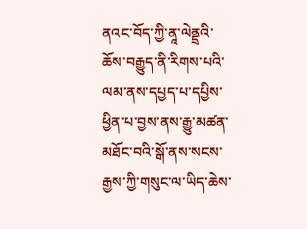ནའང་བོད་ཀྱི་ནཱ་ལེནྡྲའི་ཆོས་བརྒྱུད་ནི་རིགས་པའི་ལམ་ནས་དཔྱད་པ་དཔྱིས་ཕྱིན་པ་བྱས་ནས་རྒྱུ་མཚན་མཐོང་བའི་སྒོ་ནས་སངས་རྒྱས་ཀྱི་གསུང་ལ་ཡིད་ཆེས་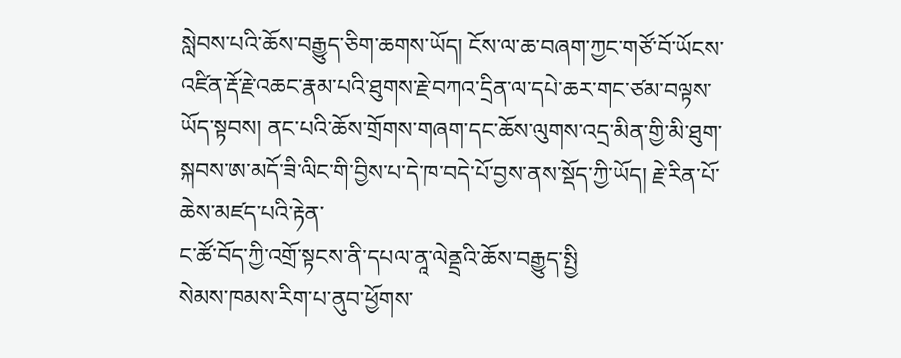སླེབས་པའི་ཆོས་བརྒྱུད་ཅིག་ཆགས་ཡོད། ངོས་ལ་ཆ་བཞག་ཀྱང་གཙོ་བོ་ཡོངས་འཛིན་རྡོ་རྗེ་འཆང་རྣམ་པའི་ཐུགས་རྗེ་བཀའ་དྲིན་ལ་དཔེ་ཆར་གང་ཙམ་བལྟས་ཡོད་སྟབས། ནང་པའི་ཆོས་གྲོགས་གཞག་དང་ཆོས་ལུགས་འདྲ་མིན་གྱི་མི་ཐུག་སྐབས་ཨ་མདོ་ཟི་ལིང་གི་བྱིས་པ་དེ་ཁ་བདེ་པོ་བྱས་ནས་སྡོད་ཀྱི་ཡོད། རྗེ་རིན་པོ་ཆེས་མཛད་པའི་རྟེན་
ང་ཚོ་བོད་ཀྱི་འགྲོ་སྟངས་ནི་དཔལ་ནཱ་ལེནྡྲའི་ཆོས་བརྒྱུད་སྤྱི
སེམས་ཁམས་རིག་པ་ནུབ་ཕྱོགས་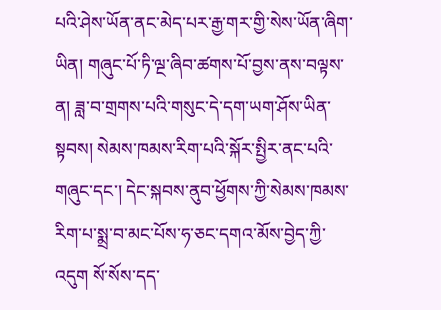པའི་ཤེས་ཡོན་ནང་མེད་པར་རྒྱ་གར་གྱི་སེས་ཡོན་ཞིག་ཡིན། གཞུང་པོ་ཏི་ལྔ་ཞིབ་ཚགས་པོ་བྱས་ནས་བལྟས་ན། ཟླ་བ་གྲགས་པའི་གསུང་དེ་དག་ཡག་ཤོས་ཡིན་སྟབས། སེམས་ཁམས་རིག་པའི་སྐོར་སྤྱིར་ནང་པའི་གཞུང་དང་། དེང་སྐབས་ནུབ་ཕྱོགས་ཀྱི་སེམས་ཁམས་རིག་པ་སྨྲ་བ་མང་པོས་ཧ་ཅང་དགའ་མོས་བྱེད་ཀྱི་འདུག སོ་སོས་དད་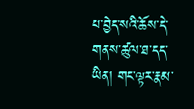པ་བྱེད་སའི་ཆོས་དེ་གནས་ཚུལ་ཐ་དད་ཡིན། གང་ལྟར་རྣམ་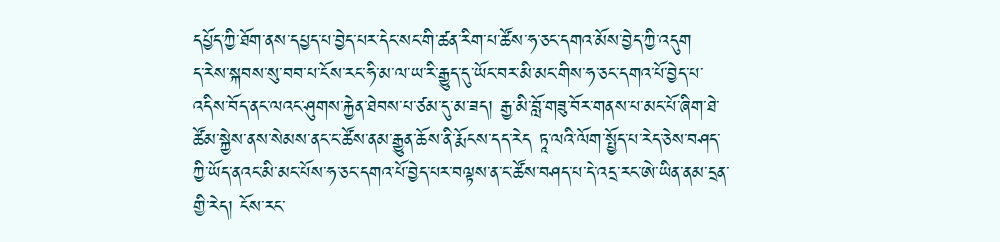དཔྱོད་ཀྱི་ཐོག་ནས་དཔྱད་པ་བྱེད་པར་དེང་སང་གི་ཚན་རིག་པ་ཚོས་ཧ་ཅང་དགའ་མོས་བྱེད་ཀྱི་འདུག
ད་རེས་སྐབས་སུ་བབ་པ་ངོས་རང་ཧི་མ་ལ་ཡ་རི་རྒྱུད་དུ་ཡོང་བར་མི་མང་གིས་ཧ་ཅང་དགའ་པོ་བྱེད་པ་འདིས་བོད་ནང་ལའང་ཤུགས་རྐྱེན་ཐེབས་པ་ཙམ་དུ་མ་ཟད། རྒྱ་མི་བློ་གཟུ་བོར་གནས་པ་མང་པོ་ཞིག་ཐེ་ཚོམ་སྐྱེས་ནས་སེམས་ནང་ང་ཚོས་ནམ་རྒྱུན་ཆོས་ནི་རྨོངས་དད་རེད ཏཱ་ལའི་ལོག་སྤྱོད་པ་རེད་ཅེས་བཤད་ཀྱི་ཡོད་ནའང་མི་མང་པོས་ཧ་ཅང་དགའ་པོ་བྱེད་པར་བལྟས་ན་ང་ཚོས་བཤད་པ་དེ་འདྲ་རང་ཨེ་ཡིན་ནམ་དྲན་གྱི་རེད། ངོས་རང་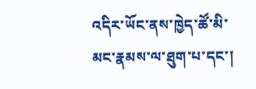འདིར་ཡོང་ནས་ཁྱེད་ཚོ་མི་མང་རྣམས་ལ་ཐུག་པ་དང་།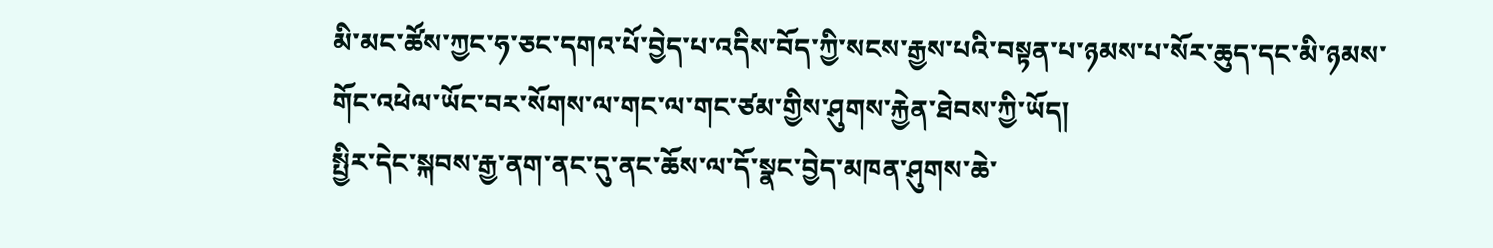མི་མང་ཚོས་ཀྱང་ཧ་ཅང་དགའ་པོ་བྱེད་པ་འདིས་བོད་ཀྱི་སངས་རྒྱས་པའི་བསྟན་པ་ཉམས་པ་སོར་ཆུད་དང་མི་ཉམས་གོང་འཕེལ་ཡོང་བར་སོགས་ལ་གང་ལ་གང་ཙམ་གྱིས་ཤུགས་རྐྱེན་ཐེབས་ཀྱི་ཡོད།
སྤྱིར་དེང་སྐབས་རྒྱ་ནག་ནང་དུ་ནང་ཆོས་ལ་དོ་སྣང་བྱེད་མཁན་ཤུགས་ཆེ་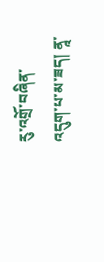རུ་འགྲོ་བཞིན་འདུག་པ་མ་ཟད། ནཱ་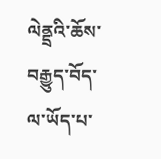ལེནྡྲའི་ཆོས་བརྒྱུད་བོད་ལ་ཡོད་པ་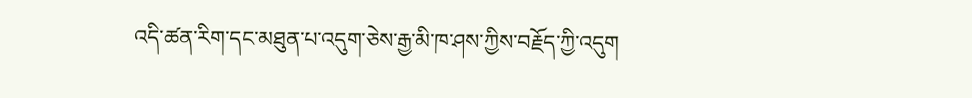འདི་ཚན་རིག་དང་མཐུན་པ་འདུག་ཅེས་རྒྱ་མི་ཁ་ཤས་ཀྱིས་བརྗོད་ཀྱི་འདུག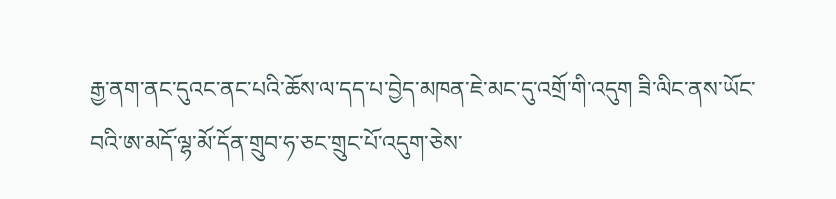རྒྱ་ནག་ནང་དུའང་ནང་པའི་ཆོས་ལ་དད་པ་བྱེད་མཁན་ཇེ་མང་དུ་འགྲོ་གི་འདུག ཟི་ལིང་ནས་ཡོང་བའི་ཨ་མདོ་ལྷ་མོ་དོན་གྲུབ་ཧ་ཅང་གྲུང་པོ་འདུག་ཅེས་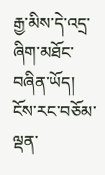རྒྱ་མིས་དེ་འདྲ་ཞིག་མཐོང་བཞིན་ཡོད།
ངོས་རང་བཅོམ་ལྡན་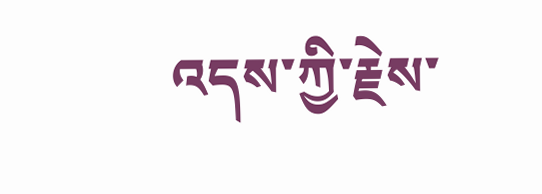འདས་ཀྱི་རྗེས་